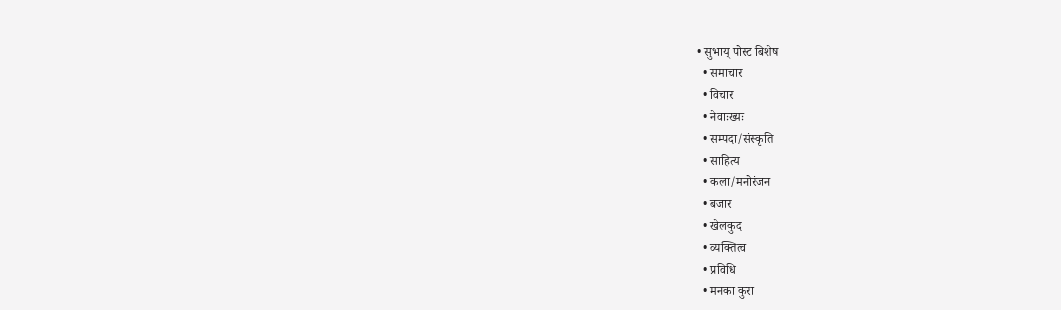• सुभाय् पोस्ट बिशेष
  • समाचार
  • विचार
  • नेवाःख्यः
  • सम्पदा/संस्कृति
  • साहित्य
  • कला/मनोरंजन
  • बजार
  • खेलकुद
  • व्यक्तित्व
  • प्रविधि
  • मनका कुरा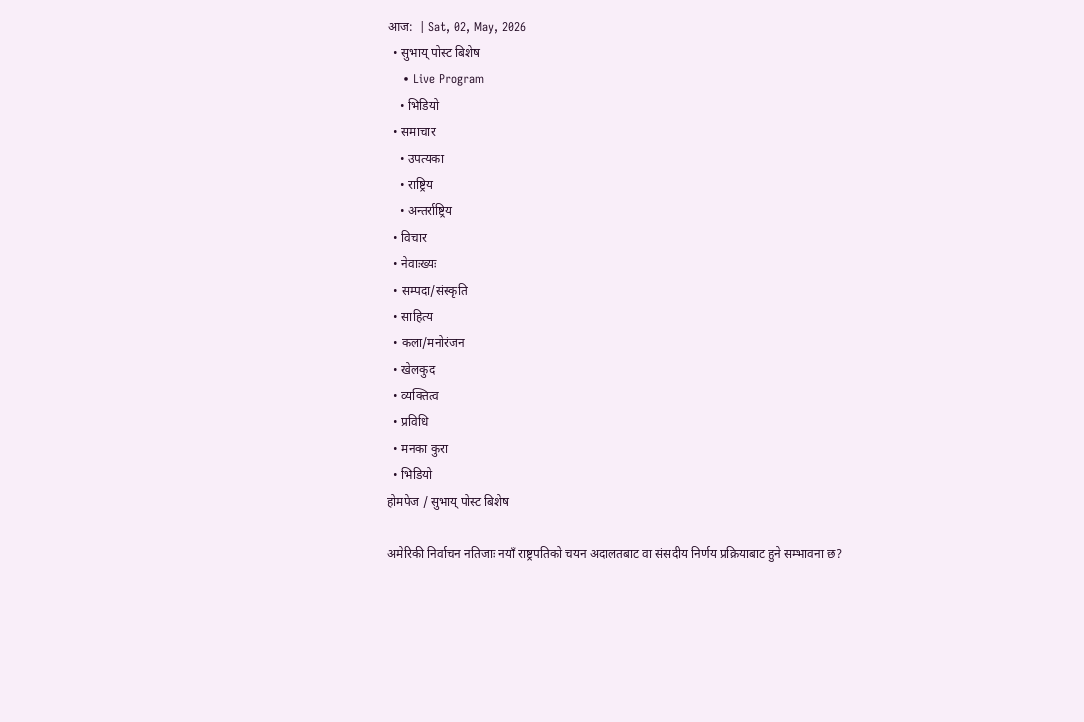आज:  | Sat, 02, May, 2026
  • सुभाय् पोस्ट बिशेष
    • Live Program
    • भिडियो
  • समाचार
    • उपत्यका
    • राष्ट्रिय
    • अन्तर्राष्ट्रिय
  • विचार
  • नेवाःख्यः
  • सम्पदा/संस्कृति
  • साहित्य
  • कला/मनोरंजन
  • खेलकुद
  • व्यक्तित्व
  • प्रविधि
  • मनका कुरा
  • भिडियो
होमपेज / सुभाय् पोस्ट बिशेष

अमेरिकी निर्वाचन नतिजाः नयाँ राष्ट्रपतिको चयन अदालतबाट वा संसदीय निर्णय प्रक्रियाबाट हुने सम्भावना छ?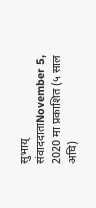सुभाय् संवाददाताNovember 5, 2020 मा प्रकाशित (५ साल अघि)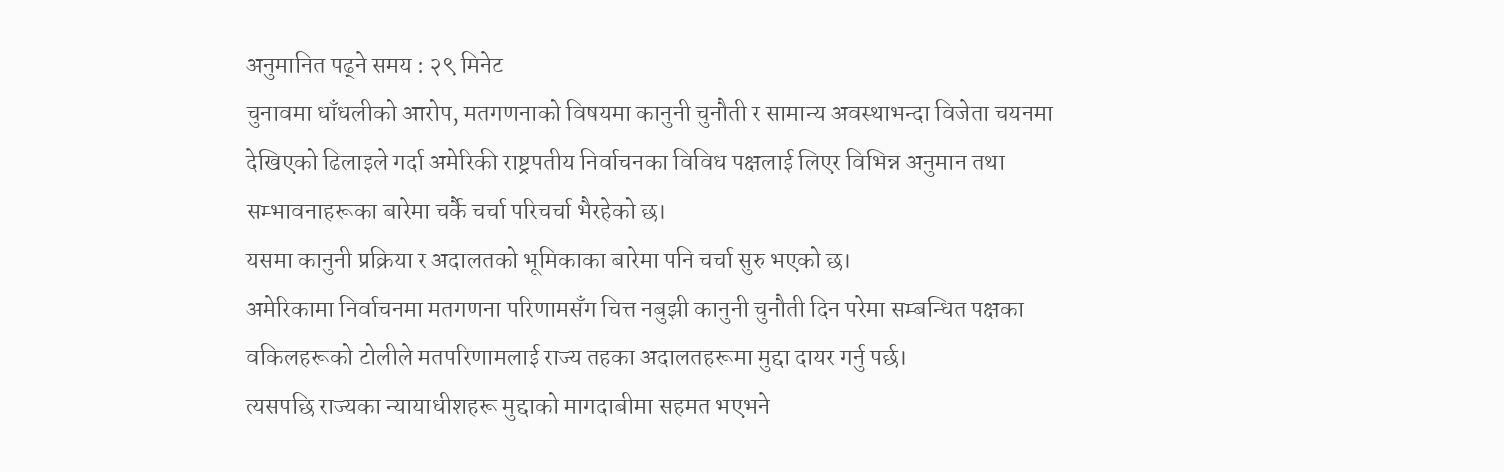अनुमानित पढ्ने समय : २९ मिनेट
चुनावमा धाँधलीको आरोप, मतगणनाको विषयमा कानुनी चुनौती र सामान्य अवस्थाभन्दा विजेता चयनमा देखिएको ढिलाइले गर्दा अमेरिकी राष्ट्रपतीय निर्वाचनका विविध पक्षलाई लिएर विभिन्न अनुमान तथा सम्भावनाहरूका बारेमा चर्कै चर्चा परिचर्चा भैरहेको छ।
यसमा कानुनी प्रक्रिया र अदालतको भूमिकाका बारेमा पनि चर्चा सुरु भएको छ।
अमेरिकामा निर्वाचनमा मतगणना परिणामसँग चित्त नबुझी कानुनी चुनौती दिन परेमा सम्बन्धित पक्षका वकिलहरूको टोलीले मतपरिणामलाई राज्य तहका अदालतहरूमा मुद्दा दायर गर्नु पर्छ।
त्यसपछि राज्यका न्यायाधीशहरू मुद्दाको मागदाबीमा सहमत भएभने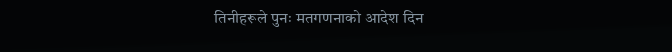तिनीहरूले पुनः मतगणनाको आदेश दिन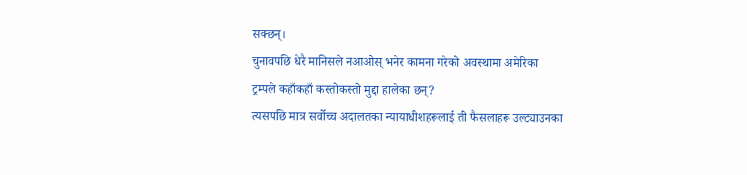सक्छन्।
चुनावपछि धेरै मानिसले नआओस् भनेर कामना गरेको अवस्थामा अमेरिका
ट्रम्पले कहाँकहाँ कस्तोकस्तो मुद्दा हालेका छन्?
त्यसपछि मात्र सर्वोच्च अदालतका न्यायाधीशहरूलाई ती फैसलाहरू उल्ट्याउनका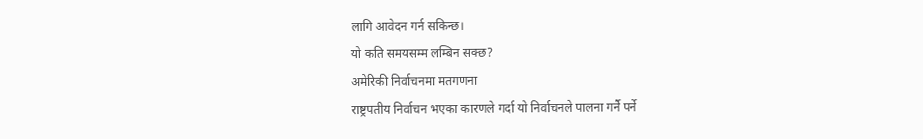लागि आवेदन गर्न सकिन्छ।
यो कति समयसम्म लम्बिन सक्छ?
अमेरिकी निर्वाचनमा मतगणना
राष्ट्रपतीय निर्वाचन भएका कारणले गर्दा यो निर्वाचनले पालना गर्नै पर्ने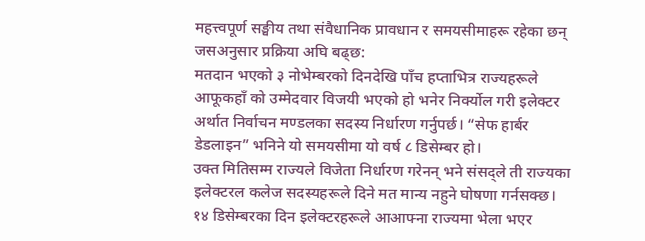महत्त्वपूर्ण सङ्घीय तथा संवैधानिक प्रावधान र समयसीमाहरू रहेका छन् जसअनुसार प्रक्रिया अघि बढ्छ:
मतदान भएको ३ नोभेम्बरको दिनदेखि पाँच हप्ताभित्र राज्यहरूले आफूकहाँ को उम्मेदवार विजयी भएको हो भनेर निर्क्योल गरी इलेक्टर अर्थात निर्वाचन मण्डलका सदस्य निर्धारण गर्नुपर्छ। “सेफ हार्बर डेडलाइन” भनिने यो समयसीमा यो वर्ष ८ डिसेम्बर हो।
उक्त मितिसम्म राज्यले विजेता निर्धारण गरेनन् भने संसद्‌ले ती राज्यका इलेक्टरल कलेज सदस्यहरूले दिने मत मान्य नहुने घोषणा गर्नसक्छ।
१४ डिसेम्बरका दिन इलेक्टरहरूले आआफ्ना राज्यमा भेला भएर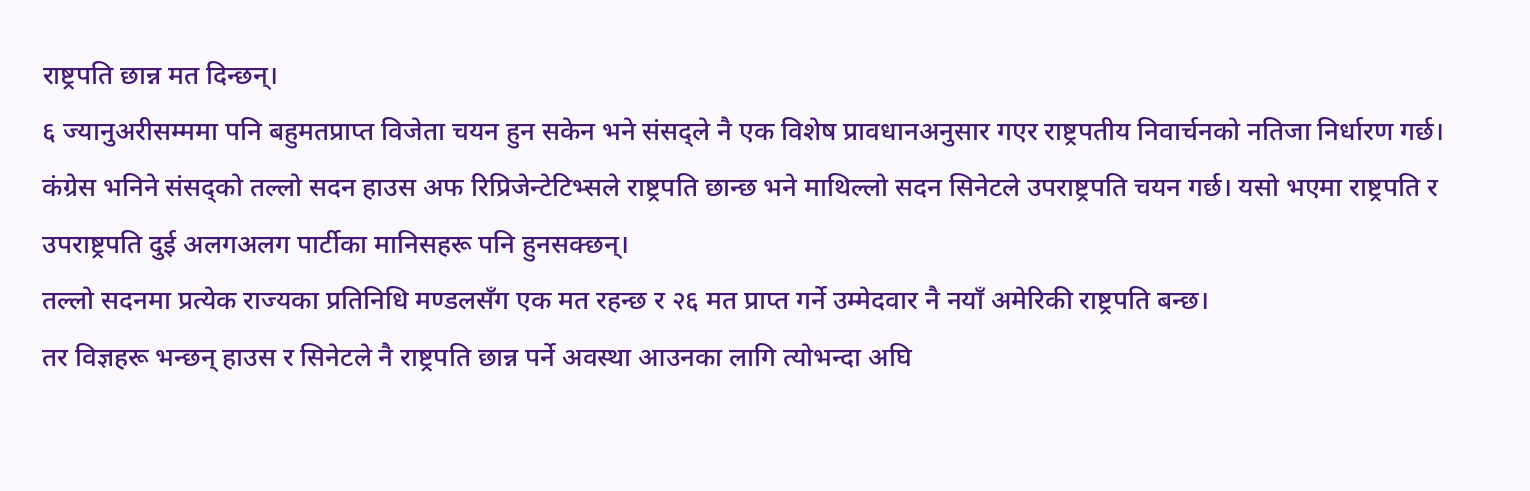राष्ट्रपति छान्न मत दिन्छन्।
६ ज्यानुअरीसम्ममा पनि बहुमतप्राप्त विजेता चयन हुन सकेन भने संसद्ले नै एक विशेष प्रावधानअनुसार गएर राष्ट्रपतीय निवार्चनको नतिजा निर्धारण गर्छ।
कंग्रेस भनिने संसद्‌को तल्लो सदन हाउस अफ रिप्रिजेन्टेटिभ्सले राष्ट्रपति छान्छ भने माथिल्लो सदन सिनेटले उपराष्ट्रपति चयन गर्छ। यसो भएमा राष्ट्रपति र उपराष्ट्रपति दुई अलगअलग पार्टीका मानिसहरू पनि हुनसक्छन्।
तल्लो सदनमा प्रत्येक राज्यका प्रतिनिधि मण्डलसँग एक मत रहन्छ र २६ मत प्राप्त गर्ने उम्मेदवार नै नयाँ अमेरिकी राष्ट्रपति बन्छ।
तर विज्ञहरू भन्छन् हाउस र सिनेटले नै राष्ट्रपति छान्न पर्ने अवस्था आउनका लागि त्योभन्दा अघि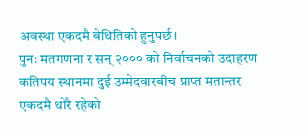अवस्था एकदमै बेथितिको हुनुपर्छ।
पुनः मतगणना र सन् २००० को निर्वाचनको उदाहरण
कतिपय स्थानमा दुई उम्मेदवारबीच प्राप्त मतान्तर एकदमै थोरै रहेको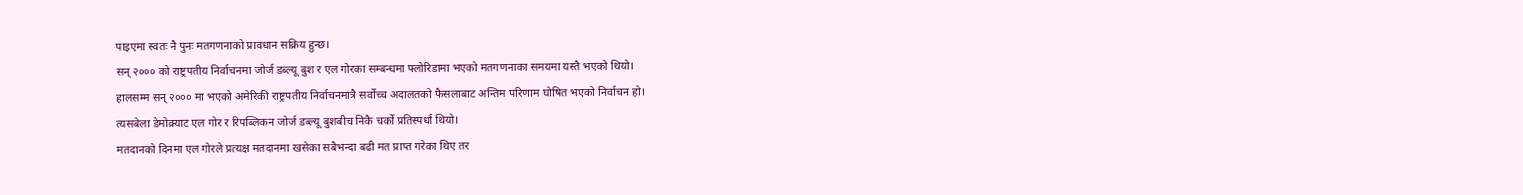पाइएमा स्वतः नै पुनः मतगणनाको प्रावधान सक्रिय हुन्छ।
सन् २००० को राष्ट्रपतीय निर्वाचनमा जोर्ज डब्ल्यू बुश र एल गोरका सम्बन्धमा फ्लोरिडामा भएको मतगणनाका समयमा यस्तै भएको थियो।
हालसम्म सन् २००० मा भएको अमेरिकी राष्ट्रपतीय निर्वाचनमात्रै सर्वोच्च अदालतको फैसलाबाट अन्तिम परिणाम घोषित भएको निर्वाचन हो।
त्यसबेला डेमोक्र्याट एल गोर र रिपब्लिकन जोर्ज डब्ल्यू बुशबीच निकै चर्को प्रतिस्पर्धा थियो।
मतदानको दिनमा एल गोरले प्रत्यक्ष मतदानमा खसेका सबैभन्दा बढी मत प्राप्त गरेका थिए तर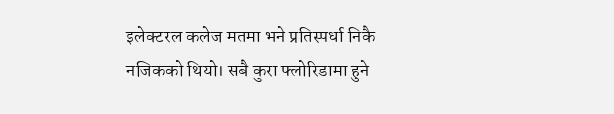इलेक्टरल कलेज मतमा भने प्रतिस्पर्धा निकै नजिकको थियो। सबै कुरा फ्लोरिडामा हुने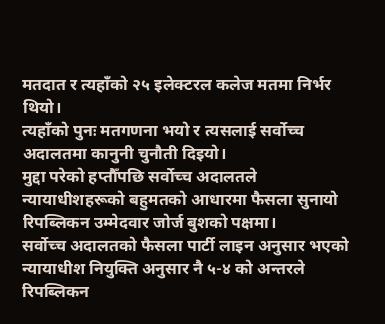मतदात र त्यहाँको २५ इलेक्टरल कलेज मतमा निर्भर थियो।
त्यहाँको पुनः मतगणना भयो र त्यसलाई सर्वोच्च अदालतमा कानुनी चुनौती दिइयो।
मुद्दा परेको हप्तौँपछि सर्वोच्च अदालतले न्यायाधीशहरूको बहुमतको आधारमा फैसला सुनायो रिपब्लिकन उम्मेदवार जोर्ज बुशको पक्षमा।
सर्वोच्च अदालतको फैसला पार्टी लाइन अनुसार भएको न्यायाधीश नियुक्ति अनुसार नै ५-४ को अन्तरले रिपब्लिकन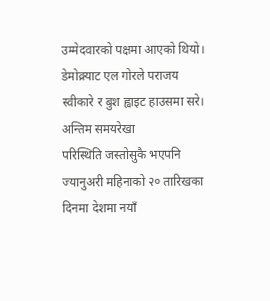उम्मेदवारको पक्षमा आएको थियो। डेमोक्र्याट एल गोरले पराजय स्वीकारे र बुश ह्वाइट हाउसमा सरे।
अन्तिम समयरेखा
परिस्थिति जस्तोसुकै भएपनि ज्यानुअरी महिनाको २० तारिखका दिनमा देशमा नयाँ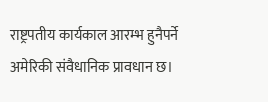राष्ट्रपतीय कार्यकाल आरम्भ हुनैपर्ने अमेरिकी संवैधानिक प्रावधान छ।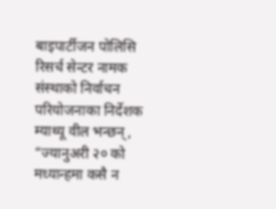बाइपार्टीजन पोलिसि रिसर्च सेन्टर नामक संस्थाको निर्वाचन परियोजनाका निर्देशक म्याथ्यू वील भन्छन्, “ज्यानुअरी २० को मध्यान्हमा कसै न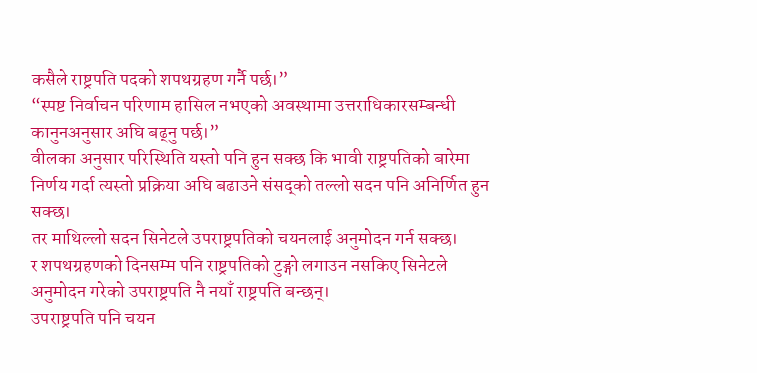कसैले राष्ट्रपति पदको शपथग्रहण गर्नै पर्छ।”
“स्पष्ट निर्वाचन परिणाम हासिल नभएको अवस्थामा उत्तराधिकारसम्बन्धी कानुनअनुसार अघि बढ्नु पर्छ।”
वीलका अनुसार परिस्थिति यस्तो पनि हुन सक्छ कि भावी राष्ट्रपतिको बारेमा निर्णय गर्दा त्यस्तो प्रक्रिया अघि बढाउने संसद्‌को तल्लो सदन पनि अनिर्णित हुन सक्छ।
तर माथिल्लो सदन सिनेटले उपराष्ट्रपतिको चयनलाई अनुमोदन गर्न सक्छ।
र शपथग्रहणको दिनसम्म पनि राष्ट्रपतिको टुङ्गो लगाउन नसकिए सिनेटले अनुमोदन गरेको उपराष्ट्रपति नै नयाँ राष्ट्रपति बन्छन्।
उपराष्ट्रपति पनि चयन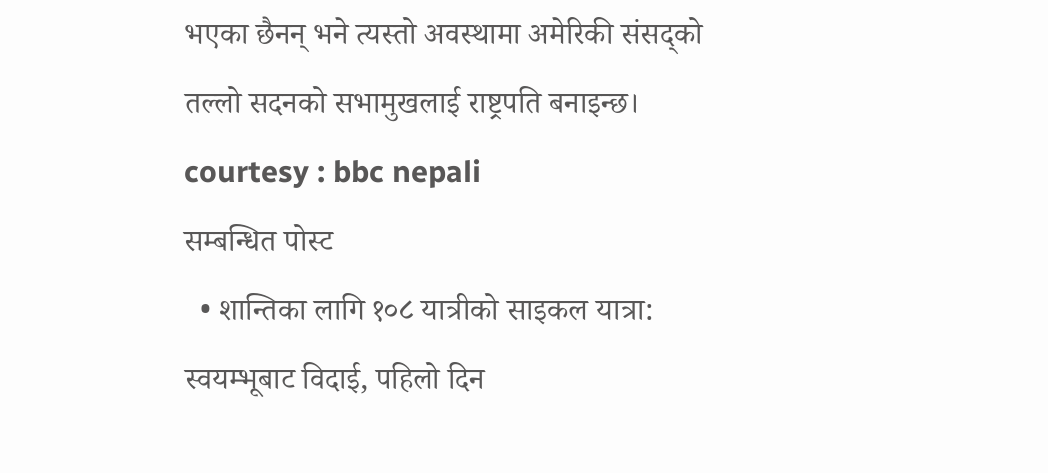भएका छैनन् भने त्यस्तो अवस्थामा अमेरिकी संसद्को तल्लो सदनको सभामुखलाई राष्ट्रपति बनाइन्छ।
courtesy : bbc nepali
सम्बन्धित पोस्ट
  • शान्तिका लागि १०८ यात्रीको साइकल यात्रा: स्वयम्भूबाट विदाई, पहिलो दिन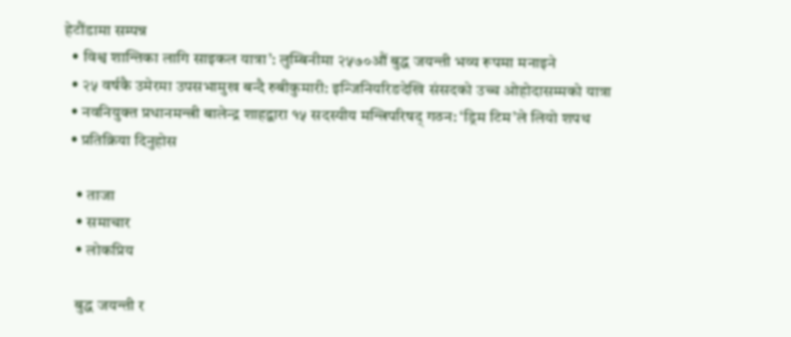हेटौंडामा सम्पन्न
  • विश्व शान्तिका लागि साइकल यात्रा’: लुम्बिनीमा २५७०औं बुद्ध जयन्ती भव्य रूपमा मनाइने
  • २५ वर्षकै उमेरमा उपसभामुख बन्दै रुबीकुमारी: इन्जिनियरिङदेखि संसदको उच्च ओहोदासम्मको यात्रा
  • नवनियुक्त प्रधानमन्त्री बालेन्द्र शाहद्वारा १५ सदस्यीय मन्त्रिपरिषद् गठन: ‘ड्रिम टिम’ले लियो शपथ
  • प्रतिक्रिया दिनुहोस

    • ताजा
    • समाचार
    • लोकप्रिय

    बुद्ध जयन्ती र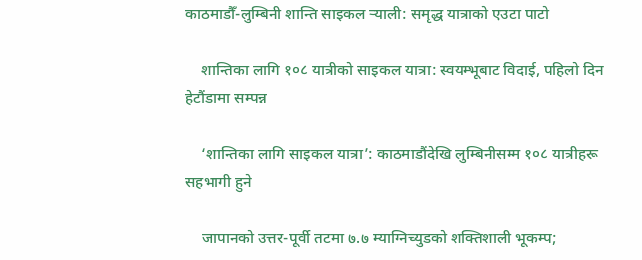काठमाडौँ-लुम्बिनी शान्ति साइकल र्‍याली: समृद्ध यात्राको एउटा पाटो

    शान्तिका लागि १०८ यात्रीको साइकल यात्रा: स्वयम्भूबाट विदाई, पहिलो दिन हेटौंडामा सम्पन्न

    ‘शान्तिका लागि साइकल यात्रा’: काठमाडौंदेखि लुम्बिनीसम्म १०८ यात्रीहरू सहभागी हुने

    जापानको उत्तर-पूर्वी तटमा ७.७ म्याग्निच्युडको शक्तिशाली भूकम्प;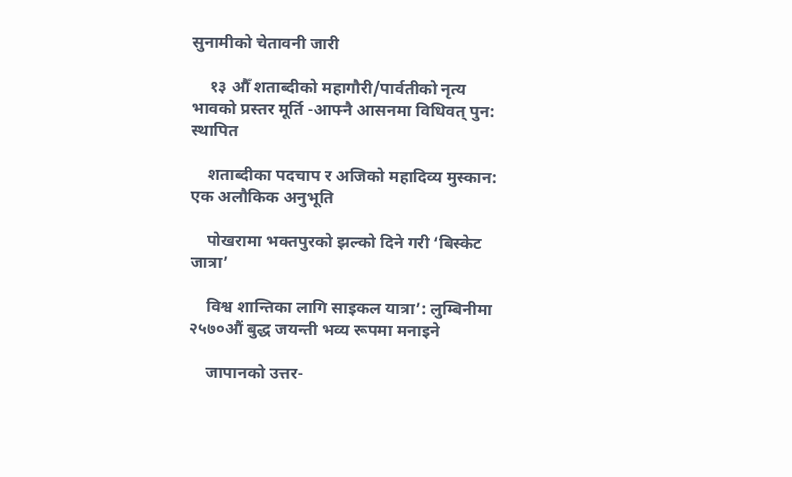सुनामीको चेतावनी जारी

    १३ औँ शताब्दीको महागौरी/पार्वतीको नृत्य भावको प्रस्तर मूर्ति -आफ्नै आसनमा विधिवत् पुन: स्थापित

    शताब्दीका पदचाप र अजिको महादिव्य मुस्कान: एक अलौकिक अनुभूति

    पोखरामा भक्तपुरको झल्को दिने गरी ‘बिस्केट जात्रा’

    विश्व शान्तिका लागि साइकल यात्रा’: लुम्बिनीमा २५७०औं बुद्ध जयन्ती भव्य रूपमा मनाइने

    जापानको उत्तर-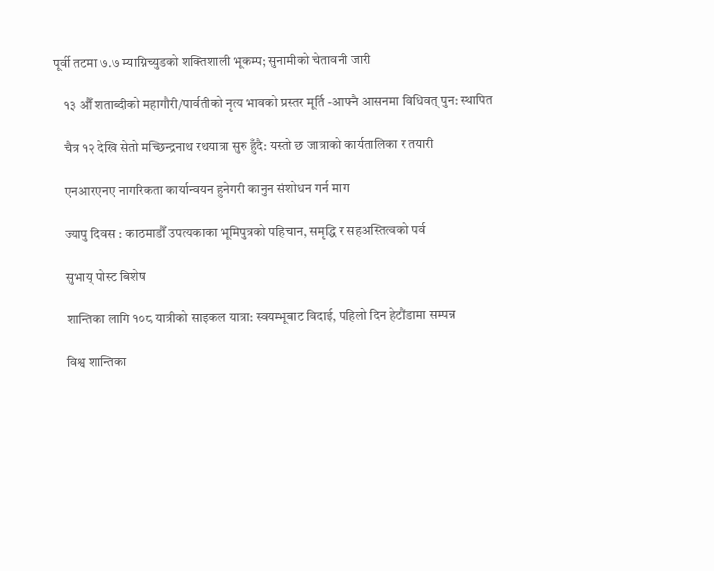पूर्वी तटमा ७.७ म्याग्निच्युडको शक्तिशाली भूकम्प; सुनामीको चेतावनी जारी

    १३ औँ शताब्दीको महागौरी/पार्वतीको नृत्य भावको प्रस्तर मूर्ति -आफ्नै आसनमा विधिवत् पुन: स्थापित

    चैत्र १२ देखि सेतो मच्छिन्द्रनाथ रथयात्रा सुरु हुँदै: यस्तो छ जात्राको कार्यतालिका र तयारी

    एनआरएनए नागरिकता कार्यान्वयन हुनेगरी कानुन संशोधन गर्न माग

    ज्यापु दिवस : काठमाडौँ उपत्यकाका भूमिपुत्रको पहिचान, समृद्धि र सहअस्तित्वको पर्व

    सुभाय् पोस्ट बिशेष

    शान्तिका लागि १०८ यात्रीको साइकल यात्रा: स्वयम्भूबाट विदाई, पहिलो दिन हेटौंडामा सम्पन्न

    विश्व शान्तिका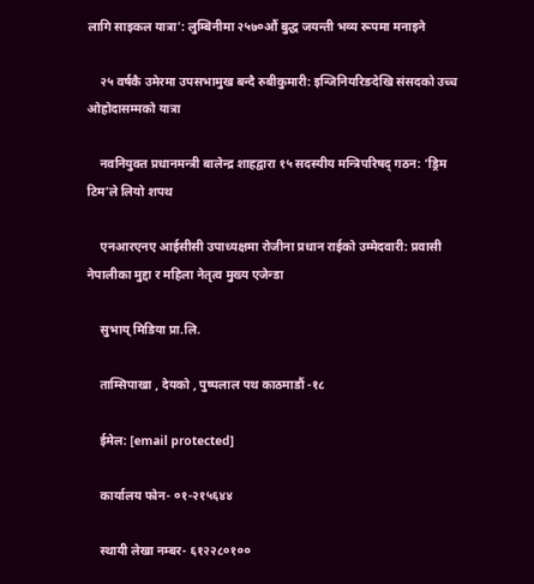लागि साइकल यात्रा’: लुम्बिनीमा २५७०औं बुद्ध जयन्ती भव्य रूपमा मनाइने

    २५ वर्षकै उमेरमा उपसभामुख बन्दै रुबीकुमारी: इन्जिनियरिङदेखि संसदको उच्च ओहोदासम्मको यात्रा

    नवनियुक्त प्रधानमन्त्री बालेन्द्र शाहद्वारा १५ सदस्यीय मन्त्रिपरिषद् गठन: ‘ड्रिम टिम’ले लियो शपथ

    एनआरएनए आईसीसी उपाध्यक्षमा रोजीना प्रधान राईको उम्मेदवारी: प्रवासी नेपालीका मुद्दा र महिला नेतृत्व मुख्य एजेन्डा

    सुभाय् मिडिया प्रा.लि.

    ताम्सिपाखा , देयको , पुष्पलाल पथ काठमाडौं -१८

    ईमेल: [email protected]

    कार्यालय फोन- ०१-२१५६४४

    स्थायी लेखा नम्बर- ६१२२८०१००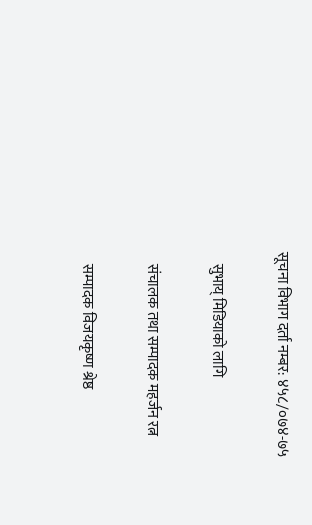सूचना विभाग दर्ता नम्बर: ४५८/०७४-७५

    सुभाय् मिडियाको लागि

    संचालक तथा सम्पादक महर्जन रत्न

    सम्पादक विजयकृष्ण श्रेष्ठ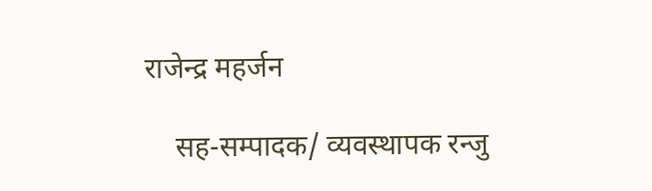राजेन्द्र महर्जन

    सह-सम्पादक/ व्यवस्थापक रन्जु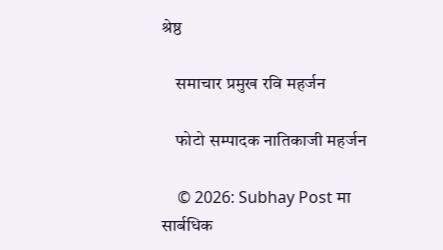श्रेष्ठ

    समाचार प्रमुख रवि महर्जन

    फोटो सम्पादक नातिकाजी महर्जन

    © 2026: Subhay Post मा सार्बधिक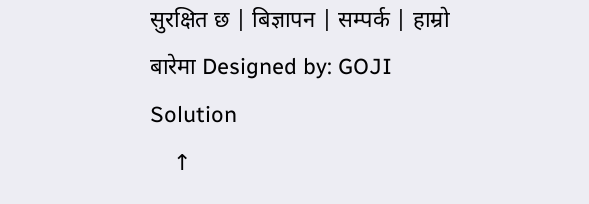सुरक्षित छ | बिज्ञापन | सम्पर्क | हाम्रो बारेमा Designed by: GOJI Solution
    ↑